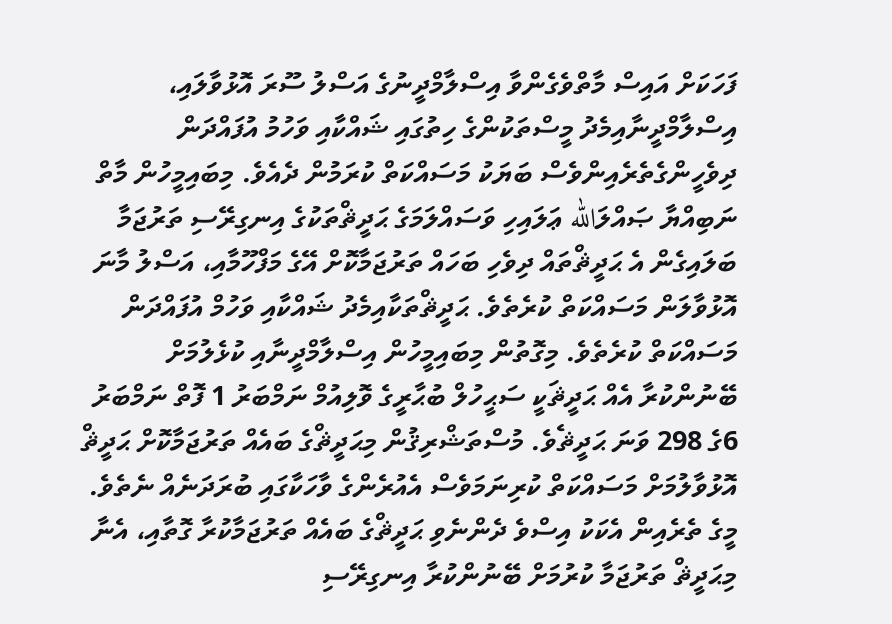ފަހަކަށް އައިސް މާތްވެގެންވާ އިސްލާމްދީނުގެ އަސްލު ސޫރަ އޮޅުވާލައި، އިސްލާމްދީނާއިމެދު މީސްތަކުންގެ ހިތުގައި ޝައްކާއި ވަހުމު އުފައްދަން ދިވެހީންގެތެރެއިންވެސް ބަޔަކު މަސައްކަތް ކުރަމުން ދެއެވެ. މިބައިމީހުން މާތް ނަބިއްޔާ ޞައްލަالله ޢަލައިހި ވަސައްލަމަގެ ޙަދީޘްތަކުގެ އިނގިރޭސި ތަރުޖަމާ ބަލައިގެން އެ ޙަދީޘްތައް ދިވެހި ބަހައް ތަރުޖަމާކޮށް އޭގެ މަފްހޫމާއި، އަސްލު މާނަ އޮޅުވާލަން މަސައްކަތް ކުރެތެވެ. ޙަދީޘްތަކާއިމެދު ޝައްކާއި ވަހުމް އުފައްދަން މަސައްކަތް ކުރެތެވެ. މިގޮތުން މިބައިމީހުން އިސްލާމްދީނާއި ކުޅެލުމަށް ބޭނުންކުރާ އެއް ޙަދީޘަކީ ސަޙީހުލް ބުޙާރީގެ ވޮލިއުމް ނަމްބަރު 1 ފޮތް ނަމްބަރު 6ގެ 298 ވަނަ ޙަދީޘެވެ. މުސްތަޝްރިޤުން މިޙަދީޘްގެ ބައެއް ތަރުޖަމާކޮށް ޙަދީޘް އޮޅުވާލުމަށް މަސައްކަތް ކުރިނަމަވެސް އެއުރެންގެ ވާހަކާގައި ބުރަދަނެއް ނެތެވެ. މީގެ ތެރެއިން އެކަކު އިސްވެ ދެންނެވި ޙަދީޘްގެ ބައެއް ތަރުޖަމާކުރާ ގޮތާއި، އެނާ މިޙަދީޘް ތަރުޖަމާ ކުރުމަށް ބޭނުންކުރާ އިނގިރޭސި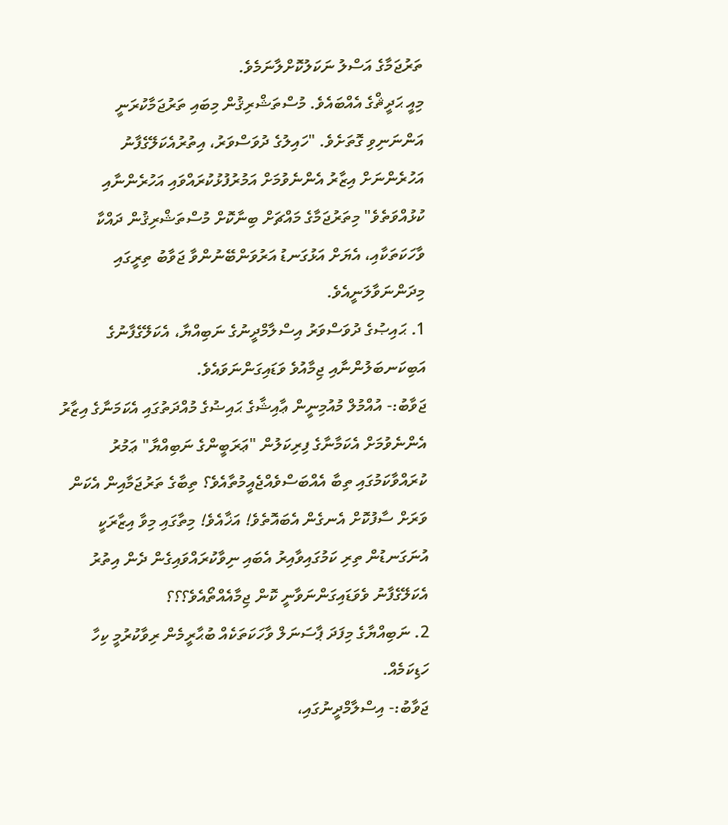ތަރުޖަމާގެ އަސްލު ނަކަލުކޮށްލާނަމެވެ.
މިއީ ޙަދީޘްގެ އެއްބައެވެ. މުސްތަޝްރިޤުން މިބައި ތަރުޖަމާކުރަނީ އަންނަނިވި ގޮތަށެވެ. "ހައިލުގެ ދުވަސްވަރު، އިތުރުއެކަލޭގެފާނު އަހުރެންނަށް އިޒާރު އެންނެވުމަށް އަމުރުފުޅުކުރައްވައި އަހުރެންނާއި ކުޅުއްވަތެވެ" މިތަރުޖަމާގެ މައްޗަށް ބިނާކޮށް މުސްތަޝްރިޤުން ދައްކާ ވާހަކަތަކާއި، އެޔަށް އަޅުގަނޑު އަރުވަންބޭނުންވާ ޖަވާބު ތިރީގައި މިދަންނަވާލަނީއެވެ.
1. ޙައިޞުގެ ދުވަސްވަރު އިސްލާމްދީނުގެ ނަބިއްޔާ، އެކަލޭގެފާނުގެ އަބިކަނބަލުންނާއި ޖިމާއުވެ ވަޑައިގަންނަވައެވެ.
ޖަވާބު:- އުއްމުލް މުއުމިނީން ޢާއިޝާގެ ޙައިޟުގެ މުއްދަތުގައި އެކަމަނާގެ އިޒާރު އެންނެވުމަށް އެކަމާނާގެ ފިރިކަލުން "ޢަރަބީންގެ ނަބިއްޔާ" ޢަމުރު ކުރައްވާކަމުގައި ތިބާ އެއްބަސްވެއްޖެއީމުތާއެވެ؟ ތިބާގެ ތަރުޖަމާއިން އެކަން ވަރަށް ސާފުކޮށް އެނގެން އެބައޮތެވެ! އަޚާއެވެ! މިތާގައި މިވާ އިޒާރަކީ އުނަގަނޑުން ތިރި ކަމުގައިވާއިރު އެބައި ނިވާކުރައްވައިގެން ދެން އިތުރު އެކަލޭގެފާނު ވެވަޑައިގަންނަވާނީ ކޮން ޖިމާއެއްތޯއެވެ؟؟؟
2. ނަބިއްޔާގެ މިފަދަ ޕާސަނަލް ވާހަކަތަކެއް ބުޙާރީމެން ރިވާކުރުމީ ކިހާ ހަޑިކަމެއް.
ޖަވާބު:- އިސްލާމްދީނުގައި،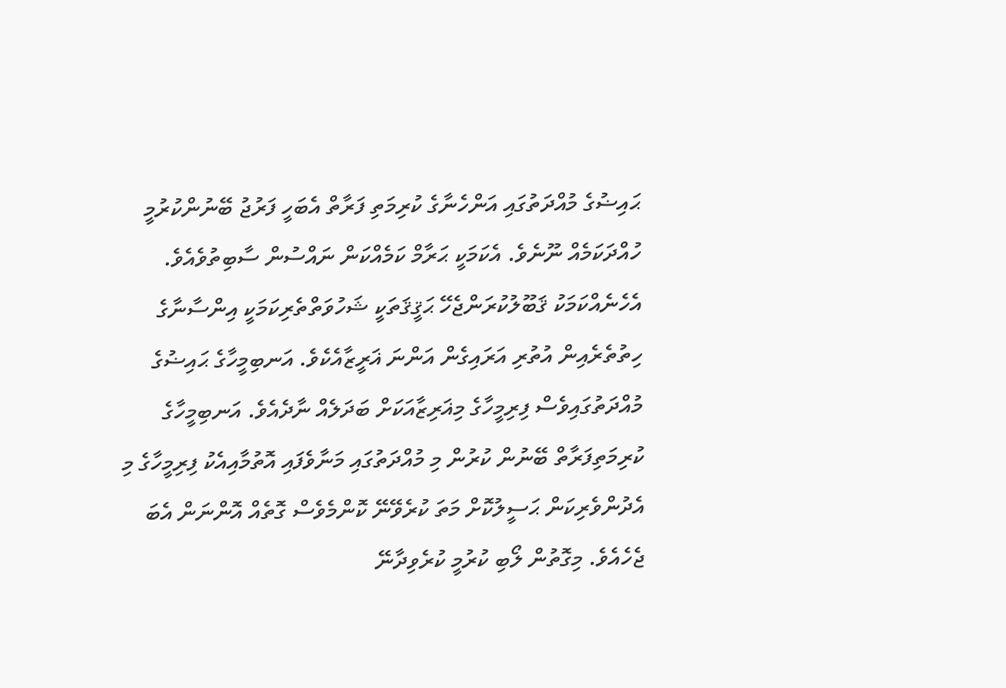ޙައިޟުގެ މުއްދަތުގައި އަންހެނާގެ ކުރިމަތި ފަރާތް އެބަހީ ފަރުޖު ބޭނުންކުރުމީ ހުއްދަކަމެއް ނޫނެވެ. އެކަމަކީ ޙަރާމް ކަމެއްކަން ނައްސުން ސާބިތުވެއެވެ. އެހެނެއްކަމަކު ޤަބޫލުކުރަންޖެހޭ ޙަޤީޤަތަކީ ޝަހުވަތްތެރިކަމަކީ އިންސާނާގެ ހިތުތެރެއިން އުތުރި އަރައިގެން އަންނަ ޣަރީޒާއެކެވެ. އަނބިމީހާގެ ޙައިޟުގެ މުއްދަތުގައިވެސް ފިރިމީހާގެ މިޣަރިޒާއަކަށް ބަދަލެއް ނާދެއެވެ. އަނބިމީހާގެ ކުރިމަތިފަރާތް ބޭނުން ކުރުން މި މުއްދަތުގައި މަނާވެފައި އޮތުމާއިއެކު ފިރިމީހާގެ މި އެދުންވެރިކަން ޙަސީލުކޮށް މަތަ ކުރެވޭނޭ ކޮންމެވެސް ގޮތެއް އޮންނަން އެބަ ޖެހެއެވެ. މިގޮތުން ލޯބި ކުރުމީ ކުރެވިދާނޭ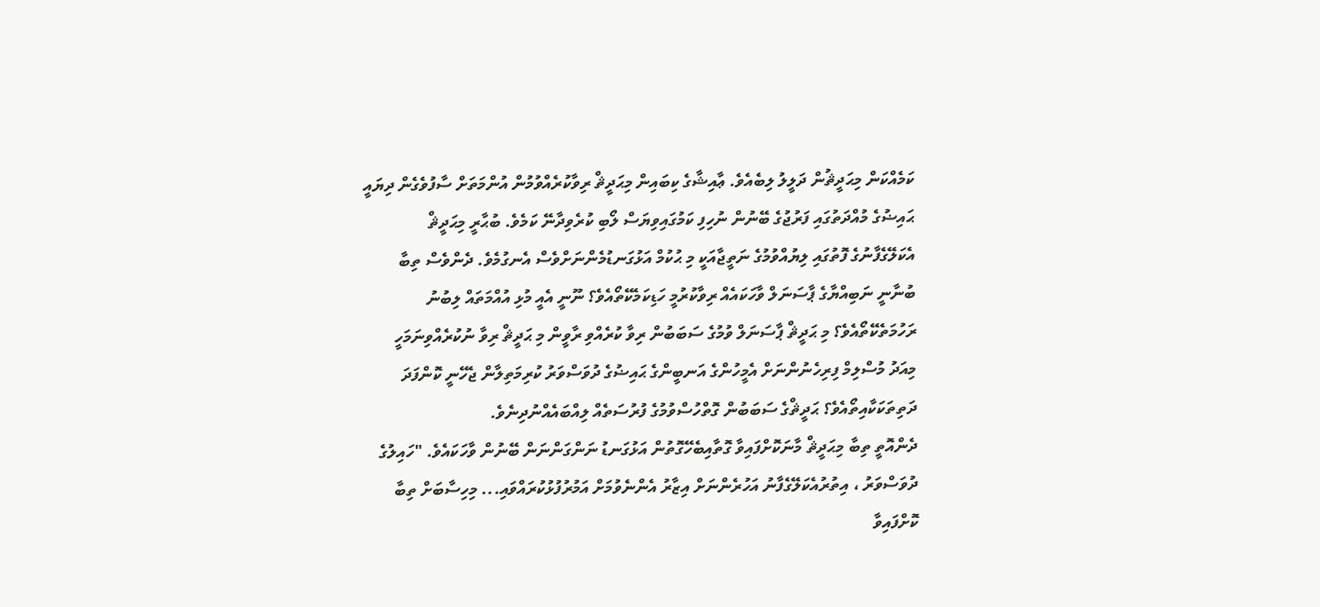ކަމެއްކަން މިޙަދީޘުން ދަލީލު ލިބެއެވެ. ޢާއިޝާގެ ކިބައިން މިޙަދީޘް ރިވާކުރެއްވުމުން އުންމަތަށް ސާފުވެގެން ދިޔައީ ޙައިޟުގެ މުއްދަތުގައި ފަރުޖުގެ ބޭނުން ނުހިފި ކަމުގައިވިޔަސް ލޯބި ކުރެވިދާނޭ ކަމެވެ. ބުޙާރީ މިޙަދީޘް އެކަލޭގެފާނުގެ ފޮތުގައި ލިޔުއްވުމުގެ ނަތީޖާއަކީ މި ޙުކުމް އަޅުގަނޑުމެންނަށްވެސް އެނގުމެވެ. ދެންވެސް ތިބާ ބުނާނީ ނަބިއްޔާގެ ޕާސަނަލް ވާހަކައެއް ރިވާކުރުމީ ހަޑިކަމެކޭތޯއެވެ؟ ނޫނީ އެއީ މުޅި އުއްމަތައް ލިބުނު ރަހުމަތެކޭތޯއެވެ؟ މި ޙަދީޘް ޕާސަނަލް ވުމުގެ ސަބަބުން ރިވާ ކުރެއްވި ރާވީން މި ޙަދީޘް ރިވާ ނުކުރެއްވިނަމަހީ މިއަދު މުސްލިމް ފިރިހެނުންނަށް އެމީހުންގެ އަނބީންގެ ޙައިޟުގެ ދުވަސްވަރު ކުރިމަތިލާން ޖެހޭނީ ކޮންފަދަ ދަތިތަކަކާއިތޯއެވެ؟ ޙަދީޘްގެ ސަބަބުން ގޮތްހުސްވުމުގެ ފުރުސަތެއް ލިއްބައެއްނުދިނެވެ.
ދެންއޮތީ ތިބާ މިޙަދީޘް މާނަކޮށްފައިވާ ގޮތާއިބެހޭގޮތުން އަޅުގަނޑު ނަންގަންނަން ބޭނުން ވާހަކައެވެ. "ހައިލުގެ ދުވަސްވަރު ، އިތުރުއެކަލޭގެފާނު އަހުރެންނަށް އިޒާރު އެންނެވުމަށް އަމުރުފުޅުކުރައްވައި... މިހިސާބަށް ތިބާ ކޮށްފައިވާ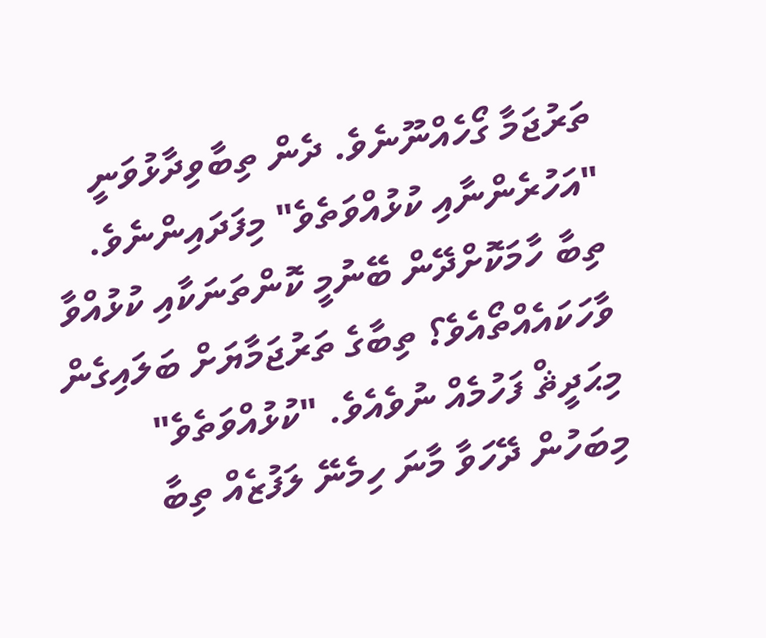ތަރުޖަމާ ގޯހެއްނޫނެވެ. ދެން ތިބާވިދާޅުވަނީ "އަހުރެންނާއި ކުޅުއްވަތެވެ" މިފަދައިންނެވެ. ތިބާ ހާމަކޮށްދޭން ބޭނުމީ ކޮންތަނަކާއި ކުޅުއްވާ ވާހަކައެއްތޯއެވެ؟ ތިބާގެ ތަރުޖަމާޔަށް ބަލައިގެން މިޙަދީޘް ފަހުމެއް ނުވެއެވެ. "ކުޅުއްވަތެވެ" މިބަހުން ދޭހަވާ މާނަ ހިމެނޭ ލަފުޒެއް ތިބާ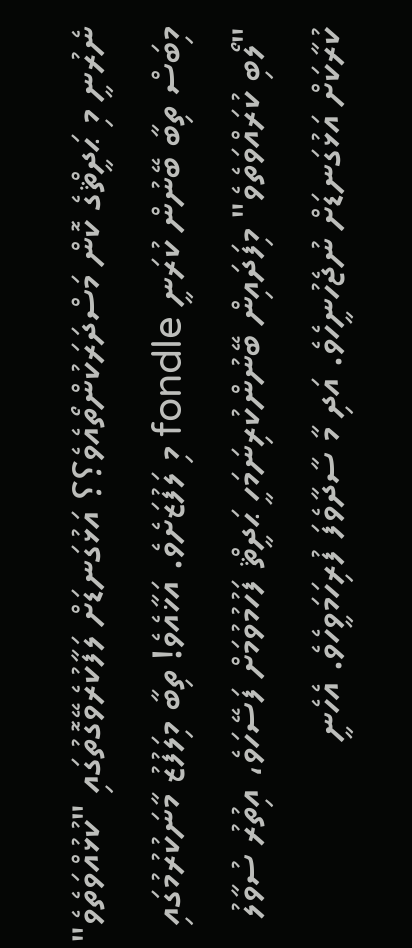ނެރުނީ މި ޙަދީޘްގެ ކޮން މަސްދަރަކުންތޯއެވެ؟؟ އަޅުގަނޑަށް ލަފާކުރެވޭގޮތުގައި "ކުޅުއްވަތެވެ" މިބަސް ތިބާ ބޭނުން ކުރަނީ fondle މި ލަފުޒަށެވެ. އަޚާއެވެ! ތިބާ މިލަފުޒު މާނަކުރުމުގައި "ލޯބި ކުރައްވަތެވެ" މިފަދައިން ބޭނުންކުރިނަމަހީ ޙަދީޘް ފަހުމުވުމަށް ފަސޭހަވެ، އިތުރު ސުވާލު ކުރާކަށް އަޅުގަނޑަށް ނުޖެހުނީހެވެ. އަދި މާ ސާދާވެފަ ފުރިހަމަވީހެވެ. އެހެނީ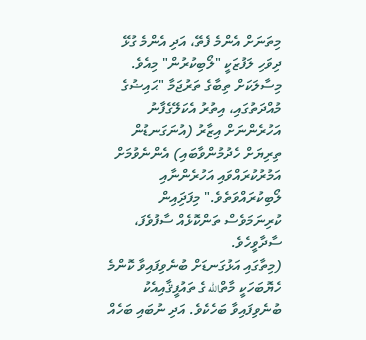މިތަނަށް އެންމެ ފެތޭ، އަދި އެންމެ ގުޅޭ ދިވަހި ލަފުޒަކީ "ލޯބިކުރުން" މިއެވެ.
މިސާލަކަށް ތިބާގެ ތަރުޖަމާ "ޙައިޟުގެ މުއްދަތުގައި، އިތުރު އެކަލޭގެފާނު އަހުރެންނަށް އިޒާރު (އުނަގަނޑުން ތިރިޔަށް ހެދުމުންވާބައި) އެންނެވުމަށް އަމުރުކުރައްވައި އަހުރެންނާއި ލޯބިކުރައްވަތެވެ." މިފަދަިއިން ކުރިނަމަވެސް ތަންކޮޅެއް ސާފުވެފަ، ސާދާވީހެވެ.
(މިތާގައި އަޅުގަނޑަށް ބުނެވިފައިވާ ކޮންމެ ހެޔޮބަހަކީ މާތްالله ގެ ތައުފީޤާއިއެކު ބުނެވިފައިވާ ބަހެކެވެ. އަދި ނުބައި ބަހެއް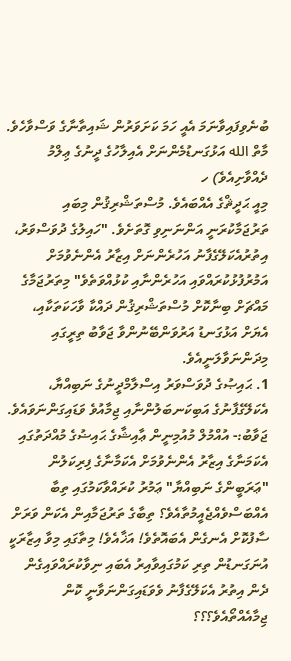ބުނެވިފައިވާނަމަ އެއީ ހަމަ ކަށަވަރުން ޝައިތާނާގެ ވަސްވާހެވެ. މާތް الله އަޅުގަނޑުމެންނަށް އެއިލާހުގެ ދީނުގެ ޢިލްމު ދެއްވާށިއެވެ) ހ
މިއީ ޙަދީޘްގެ އެއްބައެވެ. މުސްތަޝްރިޤުން މިބައި ތަރުޖަމާކުރަނީ އަންނަނިވި ގޮތަށެވެ. "ހައިލުގެ ދުވަސްވަރު، އިތުރުއެކަލޭގެފާނު އަހުރެންނަށް އިޒާރު އެންނެވުމަށް އަމުރުފުޅުކުރައްވައި އަހުރެންނާއި ކުޅުއްވަތެވެ" މިތަރުޖަމާގެ މައްޗަށް ބިނާކޮށް މުސްތަޝްރިޤުން ދައްކާ ވާހަކަތަކާއި، އެޔަށް އަޅުގަނޑު އަރުވަންބޭނުންވާ ޖަވާބު ތިރީގައި މިދަންނަވާލަނީއެވެ.
1. ޙައިޞުގެ ދުވަސްވަރު އިސްލާމްދީނުގެ ނަބިއްޔާ، އެކަލޭގެފާނުގެ އަބިކަނބަލުންނާއި ޖިމާއުވެ ވަޑައިގަންނަވައެވެ.
ޖަވާބު:- އުއްމުލް މުއުމިނީން ޢާއިޝާގެ ޙައިޟުގެ މުއްދަތުގައި އެކަމަނާގެ އިޒާރު އެންނެވުމަށް އެކަމާނާގެ ފިރިކަލުން "ޢަރަބީންގެ ނަބިއްޔާ" ޢަމުރު ކުރައްވާކަމުގައި ތިބާ އެއްބަސްވެއްޖެއީމުތާއެވެ؟ ތިބާގެ ތަރުޖަމާއިން އެކަން ވަރަށް ސާފުކޮށް އެނގެން އެބައޮތެވެ! އަޚާއެވެ! މިތާގައި މިވާ އިޒާރަކީ އުނަގަނޑުން ތިރި ކަމުގައިވާއިރު އެބައި ނިވާކުރައްވައިގެން ދެން އިތުރު އެކަލޭގެފާނު ވެވަޑައިގަންނަވާނީ ކޮން ޖިމާއެއްތޯއެވެ؟؟؟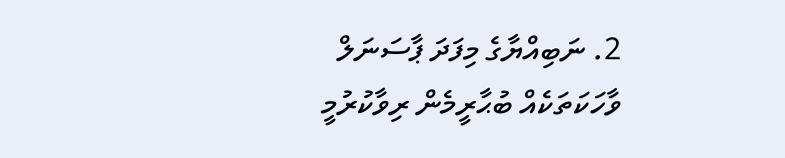2. ނަބިއްޔާގެ މިފަދަ ޕާސަނަލް ވާހަކަތަކެއް ބުޙާރީމެން ރިވާކުރުމީ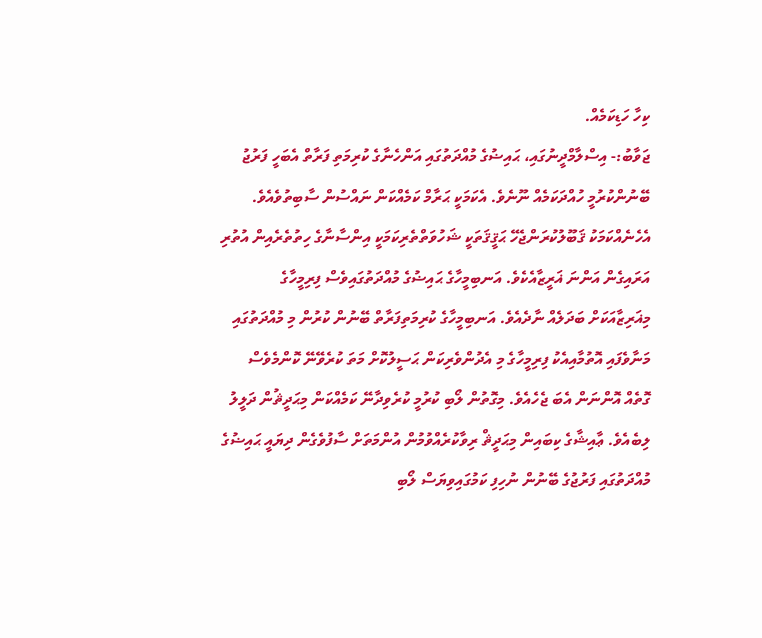ކިހާ ހަޑިކަމެއް.
ޖަވާބު:- އިސްލާމްދީނުގައި، ޙައިޟުގެ މުއްދަތުގައި އަންހެނާގެ ކުރިމަތި ފަރާތް އެބަހީ ފަރުޖު ބޭނުންކުރުމީ ހުއްދަކަމެއް ނޫނެވެ. އެކަމަކީ ޙަރާމް ކަމެއްކަން ނައްސުން ސާބިތުވެއެވެ. އެހެނެއްކަމަކު ޤަބޫލުކުރަންޖެހޭ ޙަޤީޤަތަކީ ޝަހުވަތްތެރިކަމަކީ އިންސާނާގެ ހިތުތެރެއިން އުތުރި އަރައިގެން އަންނަ ޣަރީޒާއެކެވެ. އަނބިމީހާގެ ޙައިޟުގެ މުއްދަތުގައިވެސް ފިރިމީހާގެ މިޣަރިޒާއަކަށް ބަދަލެއް ނާދެއެވެ. އަނބިމީހާގެ ކުރިމަތިފަރާތް ބޭނުން ކުރުން މި މުއްދަތުގައި މަނާވެފައި އޮތުމާއިއެކު ފިރިމީހާގެ މި އެދުންވެރިކަން ޙަސީލުކޮށް މަތަ ކުރެވޭނޭ ކޮންމެވެސް ގޮތެއް އޮންނަން އެބަ ޖެހެއެވެ. މިގޮތުން ލޯބި ކުރުމީ ކުރެވިދާނޭ ކަމެއްކަން މިޙަދީޘުން ދަލީލު ލިބެއެވެ. ޢާއިޝާގެ ކިބައިން މިޙަދީޘް ރިވާކުރެއްވުމުން އުންމަތަށް ސާފުވެގެން ދިޔައީ ޙައިޟުގެ މުއްދަތުގައި ފަރުޖުގެ ބޭނުން ނުހިފި ކަމުގައިވިޔަސް ލޯބި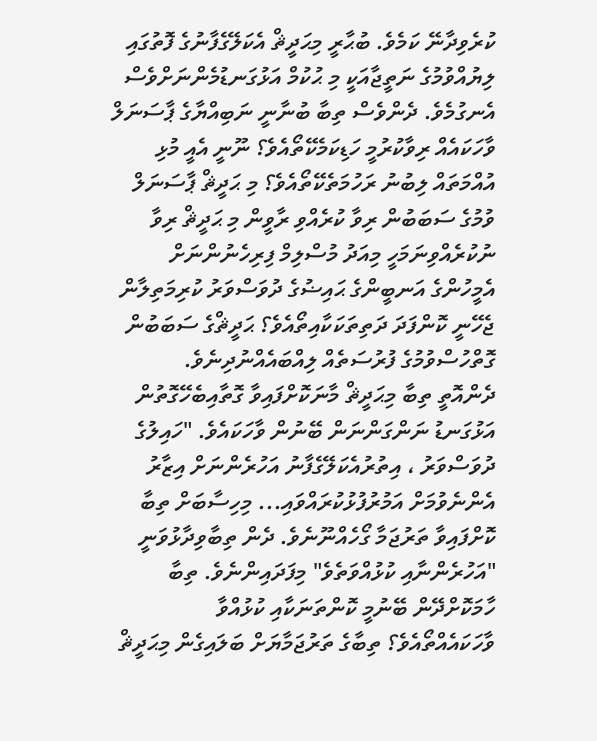ކުރެވިދާނޭ ކަމެވެ. ބުޙާރީ މިޙަދީޘް އެކަލޭގެފާނުގެ ފޮތުގައި ލިޔުއްވުމުގެ ނަތީޖާއަކީ މި ޙުކުމް އަޅުގަނޑުމެންނަށްވެސް އެނގުމެވެ. ދެންވެސް ތިބާ ބުނާނީ ނަބިއްޔާގެ ޕާސަނަލް ވާހަކައެއް ރިވާކުރުމީ ހަޑިކަމެކޭތޯއެވެ؟ ނޫނީ އެއީ މުޅި އުއްމަތައް ލިބުނު ރަހުމަތެކޭތޯއެވެ؟ މި ޙަދީޘް ޕާސަނަލް ވުމުގެ ސަބަބުން ރިވާ ކުރެއްވި ރާވީން މި ޙަދީޘް ރިވާ ނުކުރެއްވިނަމަހީ މިއަދު މުސްލިމް ފިރިހެނުންނަށް އެމީހުންގެ އަނބީންގެ ޙައިޟުގެ ދުވަސްވަރު ކުރިމަތިލާން ޖެހޭނީ ކޮންފަދަ ދަތިތަކަކާއިތޯއެވެ؟ ޙަދީޘްގެ ސަބަބުން ގޮތްހުސްވުމުގެ ފުރުސަތެއް ލިއްބައެއްނުދިނެވެ.
ދެންއޮތީ ތިބާ މިޙަދީޘް މާނަކޮށްފައިވާ ގޮތާއިބެހޭގޮތުން އަޅުގަނޑު ނަންގަންނަން ބޭނުން ވާހަކައެވެ. "ހައިލުގެ ދުވަސްވަރު ، އިތުރުއެކަލޭގެފާނު އަހުރެންނަށް އިޒާރު އެންނެވުމަށް އަމުރުފުޅުކުރައްވައި... މިހިސާބަށް ތިބާ ކޮށްފައިވާ ތަރުޖަމާ ގޯހެއްނޫނެވެ. ދެން ތިބާވިދާޅުވަނީ "އަހުރެންނާއި ކުޅުއްވަތެވެ" މިފަދައިންނެވެ. ތިބާ ހާމަކޮށްދޭން ބޭނުމީ ކޮންތަނަކާއި ކުޅުއްވާ ވާހަކައެއްތޯއެވެ؟ ތިބާގެ ތަރުޖަމާޔަށް ބަލައިގެން މިޙަދީޘް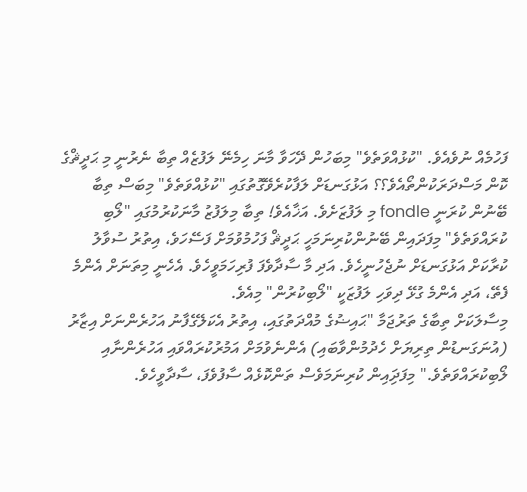ފަހުމެއް ނުވެއެވެ. "ކުޅުއްވަތެވެ" މިބަހުން ދޭހަވާ މާނަ ހިމެނޭ ލަފުޒެއް ތިބާ ނެރުނީ މި ޙަދީޘްގެ ކޮން މަސްދަރަކުންތޯއެވެ؟؟ އަޅުގަނޑަށް ލަފާކުރެވޭގޮތުގައި "ކުޅުއްވަތެވެ" މިބަސް ތިބާ ބޭނުން ކުރަނީ fondle މި ލަފުޒަށެވެ. އަޚާއެވެ! ތިބާ މިލަފުޒު މާނަކުރުމުގައި "ލޯބި ކުރައްވަތެވެ" މިފަދައިން ބޭނުންކުރިނަމަހީ ޙަދީޘް ފަހުމުވުމަށް ފަސޭހަވެ، އިތުރު ސުވާލު ކުރާކަށް އަޅުގަނޑަށް ނުޖެހުނީހެވެ. އަދި މާ ސާދާވެފަ ފުރިހަމަވީހެވެ. އެހެނީ މިތަނަށް އެންމެ ފެތޭ، އަދި އެންމެ ގުޅޭ ދިވަހި ލަފުޒަކީ "ލޯބިކުރުން" މިއެވެ.
މިސާލަކަށް ތިބާގެ ތަރުޖަމާ "ޙައިޟުގެ މުއްދަތުގައި، އިތުރު އެކަލޭގެފާނު އަހުރެންނަށް އިޒާރު (އުނަގަނޑުން ތިރިޔަށް ހެދުމުންވާބައި) އެންނެވުމަށް އަމުރުކުރައްވައި އަހުރެންނާއި ލޯބިކުރައްވަތެވެ." މިފަދަިއިން ކުރިނަމަވެސް ތަންކޮޅެއް ސާފުވެފަ، ސާދާވީހެވެ.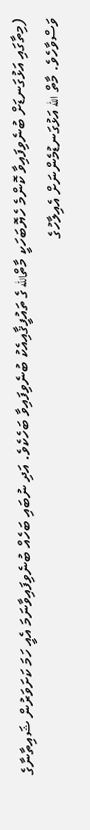(މިތާގައި އަޅުގަނޑަށް ބުނެވިފައިވާ ކޮންމެ ހެޔޮބަހަކީ މާތްالله ގެ ތައުފީޤާއިއެކު ބުނެވިފައިވާ ބަހެކެވެ. އަދި ނުބައި ބަހެއް ބުނެވިފައިވާނަމަ އެއީ ހަމަ ކަށަވަރުން ޝައިތާނާގެ ވަސްވާހެވެ. މާތް الله އަޅުގަނޑުމެންނަށް އެއިލާހުގެ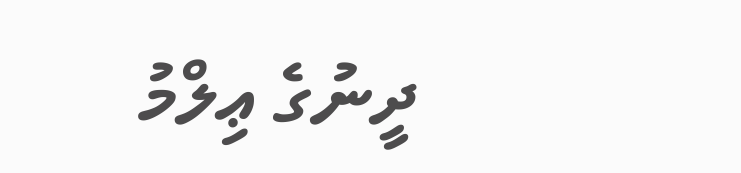ދީނުގެ ޢިލްމު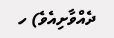ދެއްވާށިއެވެ) ހ